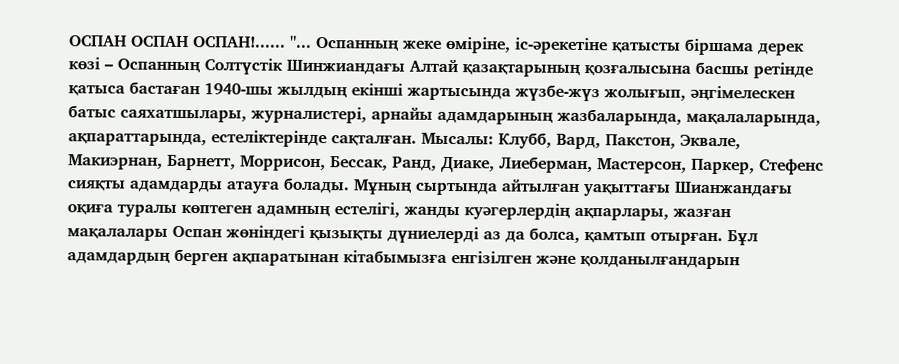ОСПАН ОСПАН ОСПАН!...... "... Оспанның жеке өміріне, іс-әрекетіне қатысты біршама дерек көзі – Оспанның Солтүстік Шинжиандағы Алтай қазақтарының қозғалысына басшы ретінде қатыса бастаған 1940-шы жылдың екінші жартысында жүзбе-жүз жолығып, әңгімелескен батыс саяхатшылары, журналистері, арнайы адамдарының жазбаларында, мақалаларында, ақпараттарында, естеліктерінде сақталған. Мысалы: Клубб, Вард, Пакстон, Эквале, Макиэрнан, Барнетт, Моррисон, Бессак, Ранд, Диаке, Лиеберман, Мастерсон, Паркер, Стефенс сияқты адамдарды атауға болады. Мұның сыртында айтылған уақыттағы Шианжандағы оқиға туралы көптеген адамның естелігі, жанды куәгерлердің ақпарлары, жазған мақалалары Оспан жөніндегі қызықты дүниелерді аз да болса, қамтып отырған. Бұл адамдардың берген ақпаратынан кітабымызға енгізілген және қолданылғандарын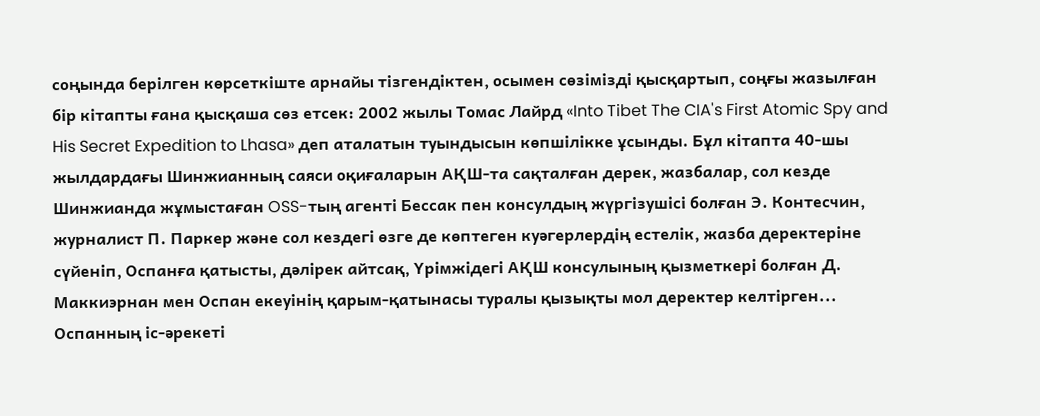соңында берілген көрсеткіште арнайы тізгендіктен, осымен сөзімізді қысқартып, соңғы жазылған бір кітапты ғана қысқаша сөз етсек: 2002 жылы Томас Лайрд «Into Tibet The CIA's First Atomic Spy and His Secret Expedition to Lhasa» деп аталатын туындысын көпшілікке ұсынды. Бұл кітапта 40-шы жылдардағы Шинжианның саяси оқиғаларын АҚШ-та сақталған дерек, жазбалар, сол кезде Шинжианда жұмыстаған OSS-тың агенті Бессак пен консулдың жүргізушісі болған Э. Контесчин, журналист П. Паркер және сол кездегі өзге де көптеген куәгерлердің естелік, жазба деректеріне сүйеніп, Оспанға қатысты, дәлірек айтсақ, Үрімжідегі АҚШ консулының қызметкері болған Д. Маккиэрнан мен Оспан екеуінің қарым-қатынасы туралы қызықты мол деректер келтірген... Оспанның іс-әрекеті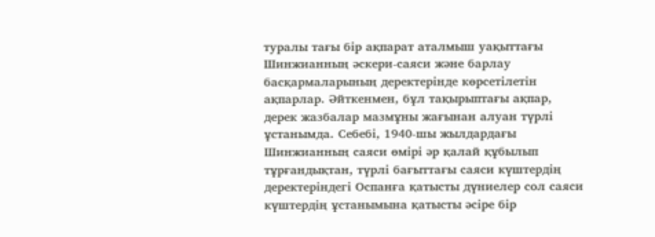туралы тағы бір ақпарат аталмыш уақыттағы Шинжианның әскери-саяси және барлау басқармаларының деректерінде көрсетілетін ақпарлар. Әйткенмен, бұл тақырыптағы ақпар, дерек жазбалар мазмұны жағынан алуан түрлі ұстанымда. Себебі, 1940-шы жылдардағы Шинжианның саяси өмірі әр қалай құбылып тұрғандықтан, түрлі бағыттағы саяси күштердің деректеріндегі Оспанға қатысты дүниелер сол саяси күштердің ұстанымына қатысты әсіре бір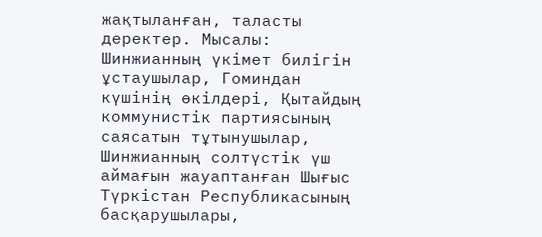жақтыланған, таласты деректер. Мысалы: Шинжианның үкімет билігін ұстаушылар, Гоминдан күшінің өкілдері, Қытайдың коммунистік партиясының саясатын тұтынушылар, Шинжианның солтүстік үш аймағын жауаптанған Шығыс Түркістан Республикасының басқарушылары,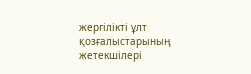жергілікті ұлт қозғалыстарының жетекшілері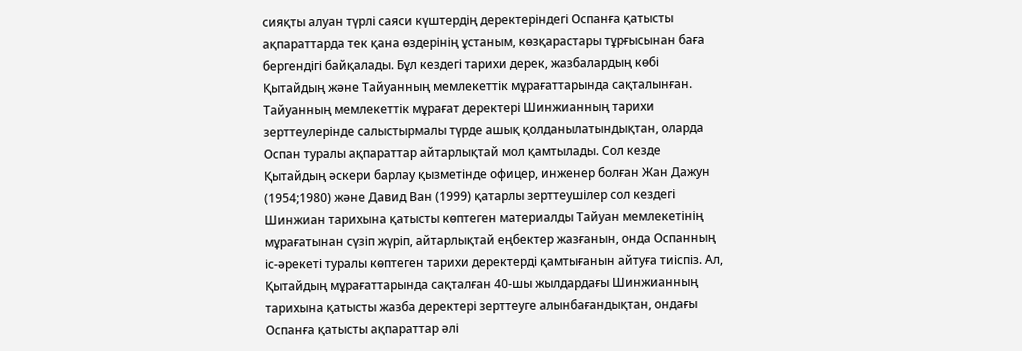сияқты алуан түрлі саяси күштердің деректеріндегі Оспанға қатысты ақпараттарда тек қана өздерінің ұстаным, көзқарастары тұрғысынан баға бергендігі байқалады. Бұл кездегі тарихи дерек, жазбалардың көбі Қытайдың және Тайуанның мемлекеттік мұрағаттарында сақталынған. Тайуанның мемлекеттік мұрағат деректері Шинжианның тарихи зерттеулерінде салыстырмалы түрде ашық қолданылатындықтан, оларда Оспан туралы ақпараттар айтарлықтай мол қамтылады. Сол кезде Қытайдың әскери барлау қызметінде офицер, инженер болған Жан Дажун (1954;1980) және Давид Ван (1999) қатарлы зерттеушілер сол кездегі Шинжиан тарихына қатысты көптеген материалды Тайуан мемлекетінің мұрағатынан сүзіп жүріп, айтарлықтай еңбектер жазғанын, онда Оспанның іс-әрекеті туралы көптеген тарихи деректерді қамтығанын айтуға тиіспіз. Ал, Қытайдың мұрағаттарында сақталған 40-шы жылдардағы Шинжианның тарихына қатысты жазба деректері зерттеуге алынбағандықтан, ондағы Оспанға қатысты ақпараттар әлі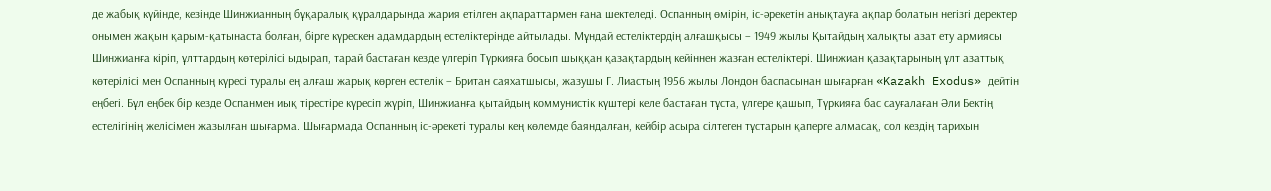де жабық күйінде, кезінде Шинжианның бұқаралық құралдарында жария етілген ақпараттармен ғана шектеледі. Оспанның өмірін, іс-әрекетін анықтауға ақпар болатын негізгі деректер онымен жақын қарым-қатынаста болған, бірге күрескен адамдардың естеліктерінде айтылады. Мұндай естеліктердің алғашқысы – 1949 жылы Қытайдың халықты азат ету армиясы Шинжианға кіріп, ұлттардың көтерілісі ыдырап, тарай бастаған кезде үлгеріп Түркияға босып шыққан қазақтардың кейіннен жазған естеліктері. Шинжиан қазақтарының ұлт азаттық көтерілісі мен Оспанның күресі туралы ең алғаш жарық көрген естелік – Британ саяхатшысы, жазушы Г. Лиастың 1956 жылы Лондон баспасынан шығарған «Kazakh Exodus» дейтін еңбегі. Бұл еңбек бір кезде Оспанмен иық тірестіре күресіп жүріп, Шинжианға қытайдың коммунистік күштері келе бастаған тұста, үлгере қашып, Түркияға бас сауғалаған Әли Бектің естелігінің желісімен жазылған шығарма. Шығармада Оспанның іс-әрекеті туралы кең көлемде баяндалған, кейбір асыра сілтеген тұстарын қаперге алмасақ, сол кездің тарихын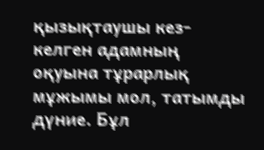қызықтаушы кез-келген адамның оқуына тұрарлық мұжымы мол, татымды дүние. Бұл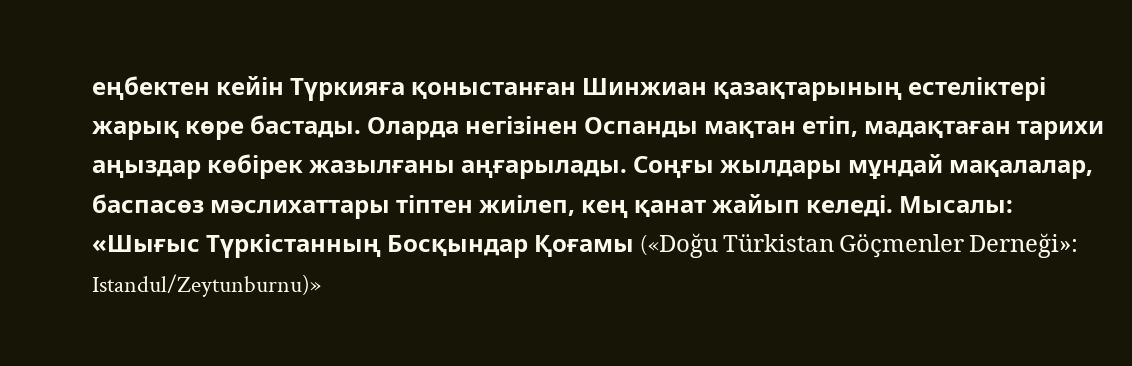еңбектен кейін Түркияға қоныстанған Шинжиан қазақтарының естеліктері жарық көре бастады. Оларда негізінен Оспанды мақтан етіп, мадақтаған тарихи аңыздар көбірек жазылғаны аңғарылады. Соңғы жылдары мұндай мақалалар, баспасөз мәслихаттары тіптен жиілеп, кең қанат жайып келеді. Мысалы: «Шығыс Түркістанның Босқындар Қоғамы («Doğu Türkistan Göçmenler Derneği»: Istandul/Zeytunburnu)»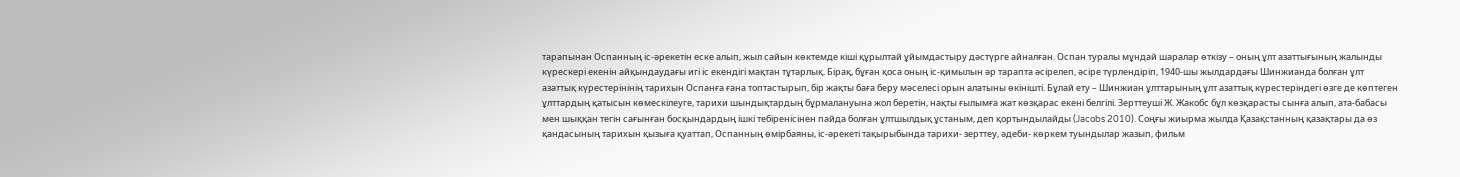тарапынан Оспанның іс-әрекетін еске алып, жыл сайын көктемде кіші құрылтай ұйымдастыру дәстүрге айналған. Оспан туралы мұндай шаралар өткізу – оның ұлт азаттығының жалынды күрескері екенін айқындаудағы игі іс екендігі мақтан тұтарлық. Бірақ, бұған қоса оның іс-қимылын әр тарапта әсірелеп, әсіре түрлендіріп, 1940-шы жылдардағы Шинжианда болған ұлт азаттық күрестерінінің тарихын Оспанға ғана топтастырып, бір жақты баға беру мәселесі орын алатыны өкінішті. Бұлай ету – Шинжиан ұлттарының ұлт азаттық күрестеріндегі өзге де көптеген ұлттардың қатысын көмескілеуге, тарихи шындықтардың бұрмалануына жол беретін, нақты ғылымға жат көзқарас екені белгілі. Зерттеуші Ж. Жакобс бұл көзқарасты сынға алып, ата-бабасы мен шыққан тегін сағынған босқындардың ішкі тебіренісінен пайда болған ұлтшылдық ұстаным, деп қортындылайды (Jacobs 2010). Соңғы жиырма жылда Қазақстанның қазақтары да өз қандасының тарихын қызыға қуаттап, Оспанның өмірбаяны, іс-әрекеті тақырыбында тарихи- зерттеу, әдеби- көркем туындылар жазып, фильм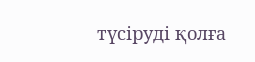түсіруді қолға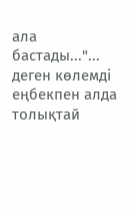ала бастады..."... деген көлемді еңбекпен алда толықтай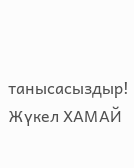танысасыздыр!
Жүкел ХАМАЙ